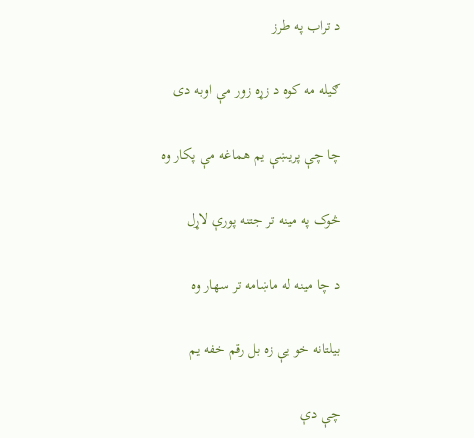د تراب په طرز

ګیله مه کوه د زړه زور مې اوبه دی

چا چې پریښې یم هماغه مې پکار وه

څوک په مینه تر جتنه پورې لاړل

د چا مینه له ماښامه تر سهار وه

بیلتانه خو یې زه بل رقم خفه یم

چې دې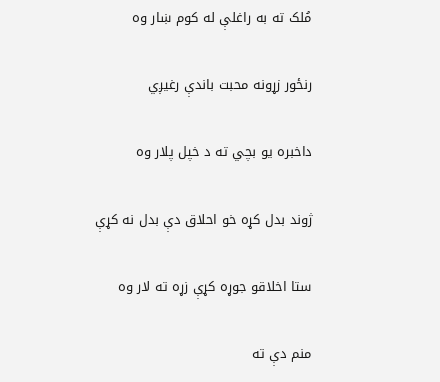مُلک ته به راغلې له کوم ښار وه

رنځور زړونه محبت باندې رغیږي

داخبره یو بچي ته د خپل پلار وه

ژوند بدل کړه خو احلاق دې بدل نه کړې

ستا اخلاقو جوړه کړې زړه ته لار وه

منم دې ته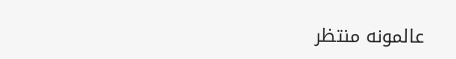عالمونه منتظر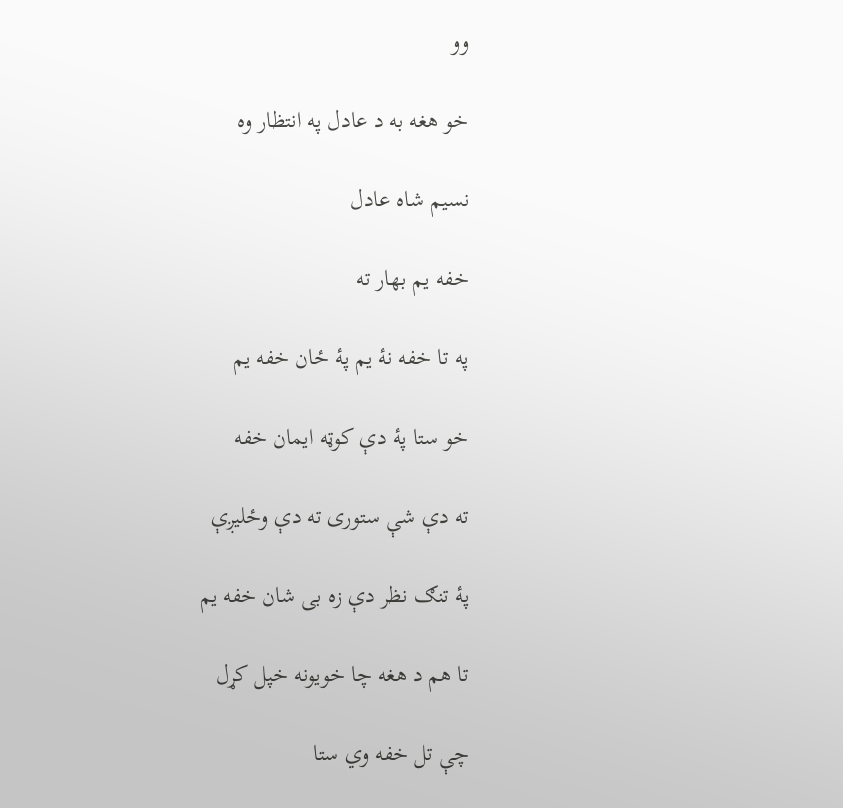وو

خو هغه به د عادل په انتظار وه

نسیم شاه عادل

خفه یم بهار ته

په تا خفه نۀ یم پۀ ځان خفه یم

خو ستا پۀ دې کوټه ایمان خفه

ته دې شې ستوری ته دې وځلیږې

پۀ تنګ نظر دې زه بی شان خفه یم

تا هم د هغه چا خویونه خپل کړل

چې تل خفه وي ستا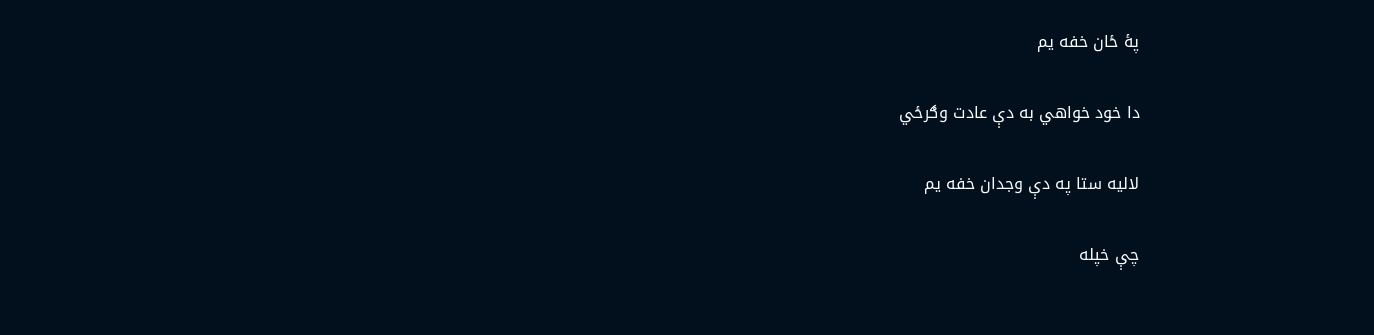پۀ ځان خفه یم

دا خود خواهي به دې عادت وګرځي

لالیه ستا په دې وجدان خفه یم

چې خپله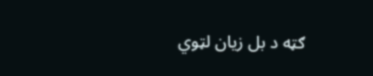ګټه د بل زیان لټوي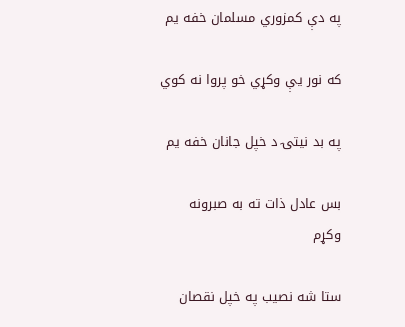په دې کمزوري مسلمان خفه یم

که نور یې وکړي خو پروا نه کوي

په بد نیتۍ د خپل جانان خفه یم

بس عادل ذات ته به صبرونه وکړم

ستا شه نصیب په خپل نقصان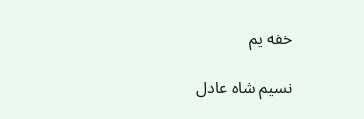خفه یم

نسیم شاه عادل